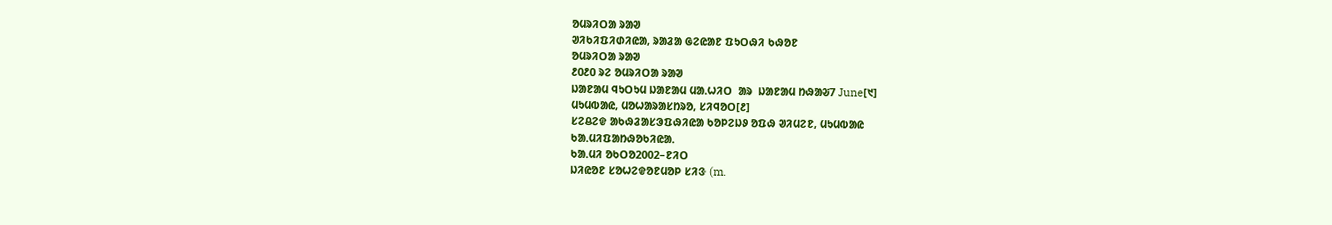ᱚᱢᱨᱤᱛᱟ ᱨᱟᱣ
ᱣᱤᱠᱤᱯᱤᱰᱤᱭᱟ, ᱨᱟᱲᱟ ᱜᱮᱭᱟᱱ ᱯᱩᱛᱷᱤ ᱠᱷᱚᱱ
ᱚᱢᱨᱤᱛᱟ ᱨᱟᱣ
᱒᱐᱒᱐ ᱨᱮ ᱚᱢᱨᱤᱛᱟ ᱨᱟᱣ
ᱡᱟᱱᱟᱢ ᱧᱩᱛᱩᱢ ᱡᱟᱱᱟᱢ ᱢᱟᱹᱦᱤᱛ  ᱟᱨ  ᱡᱟᱱᱟᱢ ᱴᱷᱟᱶ7 June[᱑]
ᱢᱩᱢᱵᱟᱭ, ᱢᱚᱦᱟᱨᱟᱥᱴᱨᱚ, ᱥᱤᱧᱚᱛ[᱒]
ᱥᱮᱪᱮᱫ ᱟᱠᱷᱲᱟᱥᱳᱯᱷᱤᱭᱟ ᱠᱚᱞᱮᱡᱽ ᱚᱯᱷ ᱣᱤᱢᱮᱱ, ᱢᱩᱢᱵᱟᱭ
ᱠᱟᱹᱢᱤᱯᱟᱴᱷᱚᱠᱤᱭᱟᱹ
ᱠᱟᱹᱢᱤ ᱚᱠᱛᱚ2002–ᱱᱤᱛ
ᱡᱤᱭᱚᱱ ᱥᱚᱦᱮᱫᱚᱱᱢᱚᱞ ᱥᱤᱝ (m.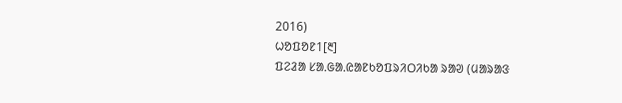2016)
ᱦᱚᱯᱚᱱ1[᱓]
ᱯᱮᱲᱟ ᱥᱟᱹᱜᱟᱹᱭᱟᱱᱠᱚᱯᱨᱤᱛᱤᱠᱟ ᱨᱟᱣ (ᱢᱟᱨᱟᱝ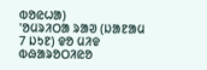ᱵᱚᱭᱦᱟ)
'ᱚᱢᱨᱤᱛᱟ ᱨᱟᱣ (ᱡᱟᱱᱟᱢ 7 ᱡᱩᱱ) ᱫᱚ ᱢᱤᱫ ᱵᱷᱟᱨᱚᱛᱤᱭᱚ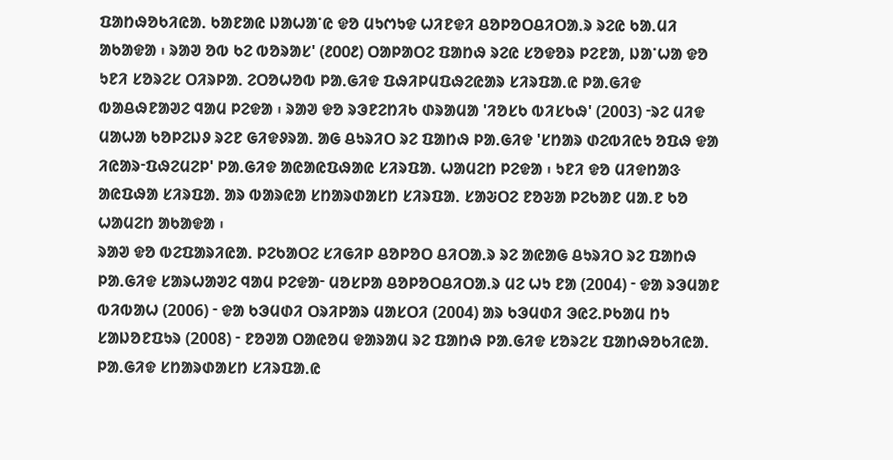ᱯᱟᱴᱷᱚᱠᱤᱭᱟᱹ ᱠᱟᱱᱟᱭ ᱡᱟᱦᱟᱸᱭ ᱫᱚ ᱢᱩᱬᱩᱫ ᱦᱤᱱᱫᱤ ᱪᱚᱞᱚᱛᱪᱤᱛᱟᱹᱨ ᱨᱮᱭ ᱠᱟᱹᱢᱤ ᱟᱠᱟᱫᱟ ᱾ ᱨᱟᱣ ᱚᱵ ᱠᱮ ᱵᱚᱨᱟᱥ' (᱒᱐᱐᱒) ᱛᱟᱞᱟᱛᱮ ᱯᱟᱴᱷ ᱨᱮᱭ ᱥᱚᱫᱚᱨ ᱞᱮᱱᱟ, ᱡᱟᱸᱦᱟ ᱫᱚ ᱩᱱᱤ ᱥᱚᱨᱮᱥ ᱛᱤᱨᱞᱟᱹ ᱮᱛᱚᱦᱚᱵ ᱞᱟᱹᱜᱤᱫ ᱯᱷᱤᱞᱢᱯᱷᱮᱭᱟᱨ ᱥᱤᱨᱯᱟᱹᱭ ᱞᱟᱹᱜᱤᱫ ᱵᱟᱪᱷᱱᱟᱣᱮ ᱧᱟᱢ ᱞᱮᱫᱟ ᱾ ᱨᱟᱣ ᱫᱚ ᱨᱳᱱᱮᱴᱤᱠ ᱰᱨᱟᱢᱟ 'ᱤᱚᱥᱠ ᱵᱤᱥᱠᱷ' (2003) ᱼᱨᱮ ᱢᱤᱫ ᱢᱟᱦᱟ ᱠᱚᱞᱮᱡᱽ ᱨᱮᱱ ᱜᱤᱫᱽᱨᱟᱹ ᱟᱜ ᱪᱩᱨᱤᱛ ᱨᱮ ᱯᱟᱴᱷ ᱞᱟᱹᱜᱤᱫ 'ᱥᱴᱟᱨ ᱰᱮᱵᱤᱭᱩ ᱚᱯᱷ ᱫᱟ ᱤᱭᱟᱨᱼᱯᱷᱮᱢᱮᱞ' ᱞᱟᱹᱜᱤᱫ ᱟᱭᱟᱭᱯᱷᱟᱭ ᱥᱤᱨᱯᱟᱹ ᱦᱟᱢᱮᱴ ᱞᱮᱫᱟ ᱾ ᱩᱱᱤ ᱫᱚ ᱢᱤᱫᱴᱟᱝ ᱟᱭᱯᱷᱟ ᱥᱤᱨᱯᱟᱹ ᱟᱨ ᱵᱟᱨᱭᱟ ᱥᱴᱟᱨᱰᱟᱥᱴ ᱥᱤᱨᱯᱟᱹ ᱥᱟᱶᱛᱮ ᱱᱚᱶᱟ ᱞᱮᱠᱟᱱ ᱢᱟᱹᱱ ᱠᱚ ᱦᱟᱢᱮᱴ ᱟᱠᱟᱫᱟ ᱾
ᱨᱟᱣ ᱫᱚ ᱵᱮᱯᱟᱨᱤᱭᱟᱹ ᱞᱮᱠᱟᱛᱮ ᱥᱤᱜᱤᱞ ᱪᱚᱞᱚᱛ ᱪᱤᱛᱟᱹᱨ ᱨᱮ ᱟᱭᱟᱜ ᱪᱩᱨᱤᱛ ᱨᱮ ᱯᱟᱴᱷ ᱞᱟᱹᱜᱤᱫ ᱥᱟᱨᱦᱟᱣᱮ ᱧᱟᱢ ᱞᱮᱫᱟᱼ ᱢᱚᱥᱞᱟ ᱪᱚᱞᱚᱛᱪᱤᱛᱟᱹᱨ ᱢᱮ ᱦᱩ ᱱᱟ (2004) ᱼ ᱫᱟ ᱨᱳᱢᱟᱱ ᱵᱤᱵᱟᱦ (2006) ᱼ ᱫᱟ ᱠᱳᱢᱰᱤ ᱛᱨᱤᱞᱟᱨ ᱢᱟᱥᱛᱤ (2004) ᱟᱨ ᱠᱳᱢᱰᱤ ᱳᱭᱮᱹᱞᱠᱟᱢ ᱴᱩ ᱥᱟᱡᱚᱱᱯᱩᱨ (2008) ᱼ ᱱᱚᱣᱟ ᱛᱟᱭᱚᱢ ᱫᱟᱨᱟᱢ ᱨᱮ ᱯᱟᱴᱷ ᱞᱟᱹᱜᱤᱫ ᱥᱚᱨᱮᱥ ᱯᱟᱴᱷᱚᱠᱤᱭᱟᱹ ᱞᱟᱹᱜᱤᱫ ᱥᱴᱟᱨᱰᱟᱥᱴ ᱥᱤᱨᱯᱟᱹᱭ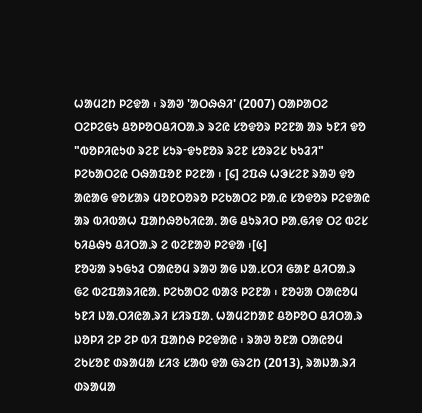ᱦᱟᱢᱮᱴ ᱞᱮᱫᱟ ᱾ ᱨᱟᱣ 'ᱟᱛᱷᱷᱤ' (2007) ᱛᱟᱞᱟᱛᱮ ᱛᱮᱞᱮᱜᱩ ᱪᱚᱞᱚᱛᱪᱤᱛᱟᱹᱨ ᱨᱮᱭ ᱥᱚᱫᱚᱨ ᱞᱮᱱᱟ ᱟᱨ ᱩᱱᱤ ᱫᱚ "ᱵᱚᱞᱤᱭᱩᱰ ᱨᱮᱱ ᱥᱩᱨᱼᱫᱩᱱᱚᱨ ᱨᱮᱱ ᱥᱚᱨᱮᱥ ᱠᱩᱲᱤ" ᱞᱮᱠᱟᱛᱮᱭ ᱛᱷᱟᱯᱚᱱ ᱞᱮᱱᱟ ᱾ [᱔] ᱮᱯᱷ ᱦᱳᱥᱮᱱ ᱨᱟᱣ ᱫᱚ ᱟᱭᱟᱜ ᱫᱚᱥᱟᱨ ᱢᱚᱱᱛᱚᱨᱚ ᱞᱮᱠᱟᱛᱮ ᱞᱟᱹᱭ ᱥᱚᱫᱚᱨ ᱞᱮᱫᱟᱭ ᱟᱨ ᱵᱤᱵᱟᱦ ᱯᱟᱴᱷᱚᱠᱤᱭᱟᱹ ᱟᱜ ᱪᱩᱨᱤᱛ ᱞᱟᱹᱜᱤᱫ ᱛᱮ ᱵᱮᱥ ᱠᱤᱪᱷᱩ ᱪᱤᱛᱟᱹᱨ ᱮ ᱵᱮᱱᱟᱣ ᱞᱮᱫᱟ ᱾[᱕]
ᱱᱚᱶᱟ ᱨᱩᱜᱩᱲ ᱛᱟᱭᱚᱢ ᱨᱟᱣ ᱟᱜ ᱡᱟᱹᱥᱛᱤ ᱜᱟᱱ ᱪᱤᱛᱟᱹᱨ ᱜᱮ ᱵᱮᱯᱟᱨᱤᱭᱟᱹ ᱞᱮᱠᱟᱛᱮ ᱵᱟᱝ ᱞᱮᱱᱟ ᱾ ᱱᱚᱶᱟ ᱛᱟᱭᱚᱢ ᱩᱱᱤ ᱡᱟᱹᱛᱤᱭᱟᱹᱨᱤ ᱥᱤᱨᱯᱟᱹ ᱦᱟᱢᱮᱴᱟᱱ ᱪᱚᱞᱚᱛ ᱪᱤᱛᱟᱹᱨ ᱡᱚᱞᱤ ᱮᱞ ᱮᱞ ᱵᱤ ᱯᱟᱴᱷ ᱞᱮᱫᱟᱭ ᱾ ᱨᱟᱣ ᱚᱱᱟ ᱛᱟᱭᱚᱢ ᱮᱠᱥᱚᱱ ᱰᱨᱟᱢᱟ ᱥᱤᱝ ᱥᱟᱵ ᱫᱟ ᱜᱨᱮᱴ (2013), ᱨᱟᱡᱟᱹᱨᱤ ᱰᱨᱟᱢᱟ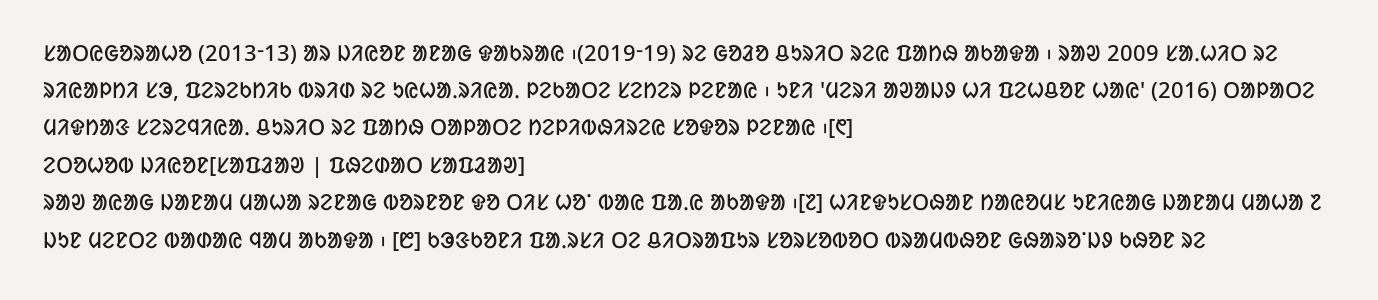ᱥᱟᱛᱭᱜᱚᱨᱟᱦᱚ (2013ᱼ13) ᱟᱨ ᱡᱤᱭᱚᱱ ᱟᱱᱟᱜ ᱫᱟᱠᱨᱟᱭ ᱾(2019ᱼ19) ᱨᱮ ᱜᱚᱲᱚ ᱪᱩᱨᱤᱛ ᱨᱮᱭ ᱯᱟᱴᱷ ᱟᱠᱟᱫᱟ ᱾ ᱨᱟᱣ 2009 ᱥᱟᱹᱦᱤᱛ ᱨᱮ ᱨᱤᱭᱟᱞᱴᱤ ᱥᱳ, ᱯᱮᱨᱮᱠᱴᱤᱠ ᱵᱨᱤᱰ ᱨᱮ ᱩᱭᱦᱟᱹᱨᱤᱭᱟᱹ ᱞᱮᱠᱟᱛᱮ ᱥᱮᱴᱮᱨ ᱞᱮᱱᱟᱭ ᱾ ᱩᱱᱤ 'ᱢᱮᱨᱤ ᱟᱣᱟᱡᱽ ᱦᱤ ᱯᱮᱦᱪᱚᱱ ᱦᱟᱭ' (2016) ᱛᱟᱞᱟᱛᱮ ᱢᱤᱫᱴᱟᱝ ᱥᱮᱨᱮᱧᱤᱭᱟᱹ ᱪᱩᱨᱤᱛ ᱨᱮ ᱯᱟᱴᱷ ᱛᱟᱞᱟᱛᱮ ᱴᱮᱞᱤᱵᱷᱤᱨᱮᱭ ᱥᱚᱫᱚᱨ ᱞᱮᱱᱟᱭ ᱾[᱖]
ᱮᱛᱚᱦᱚᱵ ᱡᱤᱭᱚᱱ[ᱥᱟᱯᱲᱟᱣ | ᱯᱷᱮᱰᱟᱛ ᱥᱟᱯᱲᱟᱣ]
ᱨᱟᱣ ᱟᱭᱟᱜ ᱡᱟᱱᱟᱢ ᱢᱟᱦᱟ ᱨᱮᱱᱟᱜ ᱵᱚᱨᱱᱚᱱ ᱫᱚ ᱛᱤᱥ ᱦᱚᱸ ᱵᱟᱭ ᱯᱟᱹᱭ ᱟᱠᱟᱫᱟ ᱾[᱗] ᱦᱤᱱᱫᱩᱥᱛᱷᱟᱱ ᱴᱟᱭᱚᱢᱥ ᱩᱱᱤᱭᱟᱜ ᱡᱟᱱᱟᱢ ᱢᱟᱦᱟ ᱗ ᱡᱩᱱ ᱢᱮᱱᱛᱮ ᱵᱟᱰᱟᱭ ᱧᱟᱢ ᱟᱠᱟᱫᱟ ᱾ [᱘] ᱠᱳᱝᱠᱚᱱᱤ ᱯᱟᱹᱨᱥᱤ ᱛᱮ ᱪᱤᱛᱨᱟᱯᱩᱨ ᱥᱚᱨᱥᱚᱵᱚᱛ ᱵᱨᱟᱢᱵᱷᱚᱱ ᱜᱷᱟᱨᱚᱸᱡᱽ ᱠᱷᱚᱱ ᱨᱮ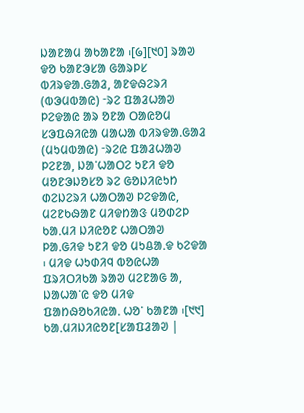ᱡᱟᱱᱟᱢ ᱟᱠᱟᱱᱟ ᱾[᱙][᱑᱐] ᱨᱟᱣ ᱫᱚ ᱠᱟᱱᱳᱥᱟ ᱜᱟᱨᱞᱥ ᱵᱤᱨᱫᱟᱹᱜᱟᱲ, ᱟᱱᱫᱷᱮᱨᱤ (ᱵᱳᱢᱵᱟᱭ) ᱼᱨᱮ ᱯᱟᱲᱦᱟᱣ ᱞᱮᱫᱟᱭ ᱟᱨ ᱚᱱᱟ ᱛᱟᱭᱚᱢ ᱥᱳᱯᱷᱤᱭᱟ ᱢᱟᱦᱟ ᱵᱤᱨᱫᱟᱹᱜᱟᱲ (ᱢᱩᱢᱵᱟᱭ) ᱼᱨᱮᱭ ᱯᱟᱲᱦᱟᱣ ᱞᱮᱱᱟ, ᱡᱟᱸᱦᱟᱛᱮ ᱩᱱᱤ ᱫᱚ ᱢᱚᱱᱳᱡᱚᱥᱚ ᱨᱮ ᱜᱚᱡᱤᱭᱩᱴ ᱰᱮᱡᱮᱨᱤ ᱦᱟᱛᱟᱣ ᱞᱮᱫᱟᱭ, ᱢᱮᱱᱠᱷᱟᱱ ᱢᱤᱫᱴᱟᱝ ᱢᱚᱰᱮᱞ ᱠᱟᱹᱢᱤ ᱡᱤᱭᱚᱱ ᱦᱟᱛᱟᱣ ᱞᱟᱹᱜᱤᱫ ᱩᱱᱤ ᱫᱚ ᱢᱩᱪᱟᱹᱫ ᱠᱮᱫᱟ ᱾ ᱢᱤᱫ ᱦᱩᱰᱤᱧ ᱵᱚᱭᱦᱟ ᱯᱨᱤᱛᱤᱠᱟ ᱨᱟᱣ ᱢᱮᱱᱟᱜ ᱟ, ᱡᱟᱦᱟᱸᱭ ᱫᱚ ᱢᱤᱫ ᱯᱟᱴᱷᱚᱠᱤᱭᱟᱹ ᱦᱚᱸ ᱠᱟᱱᱟ ᱾[᱑᱑]
ᱠᱟᱹᱢᱤᱡᱤᱭᱚᱱ[ᱥᱟᱯᱲᱟᱣ |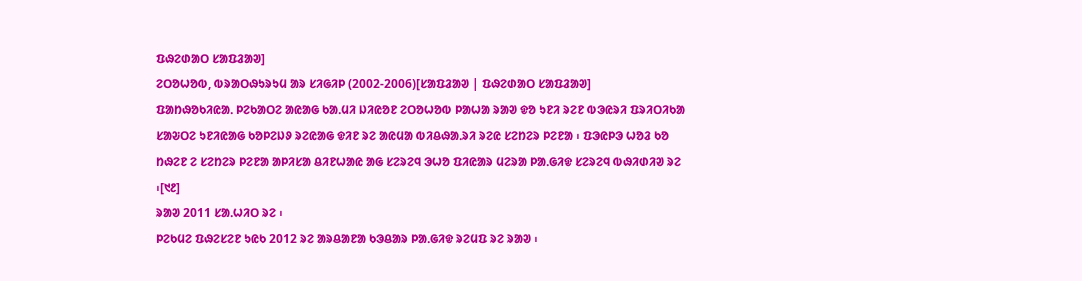ᱯᱷᱮᱰᱟᱛ ᱥᱟᱯᱲᱟᱣ]
ᱮᱛᱚᱦᱚᱵ, ᱵᱨᱟᱛᱷᱩᱨᱩᱢ ᱟᱨ ᱥᱤᱜᱤᱞ (2002-2006)[ᱥᱟᱯᱲᱟᱣ | ᱯᱷᱮᱰᱟᱛ ᱥᱟᱯᱲᱟᱣ]
ᱯᱟᱴᱷᱚᱠᱤᱭᱟᱹ ᱞᱮᱠᱟᱛᱮ ᱟᱭᱟᱜ ᱠᱟᱹᱢᱤ ᱡᱤᱭᱚᱱ ᱮᱛᱚᱦᱚᱵ ᱞᱟᱦᱟ ᱨᱟᱣ ᱫᱚ ᱩᱱᱤ ᱨᱮᱱ ᱵᱳᱭᱨᱤ ᱯᱨᱤᱛᱤᱠᱟ ᱥᱟᱶᱛᱮ ᱩᱱᱤᱭᱟᱜ ᱠᱚᱞᱮᱡᱽ ᱨᱮᱭᱟᱜ ᱫᱤᱱ ᱨᱮ ᱟᱭᱢᱟ ᱵᱤᱪᱷᱟᱹᱨᱤ ᱨᱮᱭ ᱥᱮᱴᱮᱨ ᱞᱮᱱᱟ ᱾ ᱯᱳᱭᱞᱳ ᱦᱚᱲ ᱠᱚ ᱴᱷᱮᱱ ᱮ ᱥᱮᱴᱮᱨ ᱞᱮᱱᱟ ᱟᱞᱤᱥᱟ ᱪᱤᱱᱦᱟᱭ ᱟᱜ ᱥᱮᱨᱮᱧ ᱳᱦᱚ ᱯᱤᱭᱟᱨ ᱢᱮᱨᱟ ᱞᱟᱹᱜᱤᱫ ᱥᱮᱨᱮᱧ ᱵᱷᱤᱰᱤᱣ ᱨᱮ ᱾[᱑᱒]
ᱨᱟᱣ 2011 ᱥᱟᱹᱦᱤᱛ ᱨᱮ ᱾
ᱞᱮᱠᱢᱮ ᱯᱷᱮᱥᱮᱱ ᱩᱭᱠ 2012 ᱨᱮ ᱟᱨᱪᱟᱱᱟ ᱠᱳᱪᱟᱨ ᱞᱟᱹᱜᱤᱫ ᱨᱮᱢᱯ ᱨᱮ ᱨᱟᱣ ᱾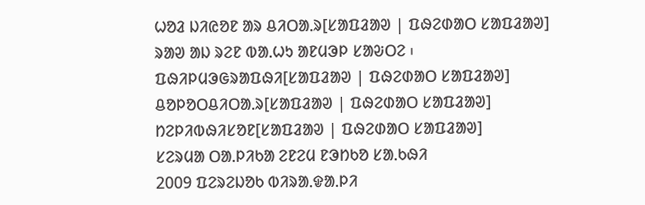ᱦᱚᱲ ᱡᱤᱭᱚᱱ ᱟᱨ ᱪᱤᱛᱟᱹᱨ[ᱥᱟᱯᱲᱟᱣ | ᱯᱷᱮᱰᱟᱛ ᱥᱟᱯᱲᱟᱣ]
ᱨᱟᱣ ᱟᱡ ᱨᱮᱱ ᱵᱟᱹᱦᱩ ᱟᱱᱢᱳᱞ ᱥᱟᱶᱛᱮ ᱾
ᱯᱷᱤᱞᱢᱳᱜᱨᱟᱯᱷᱤ[ᱥᱟᱯᱲᱟᱣ | ᱯᱷᱮᱰᱟᱛ ᱥᱟᱯᱲᱟᱣ]
ᱪᱚᱞᱚᱛᱪᱤᱛᱟᱹᱨ[ᱥᱟᱯᱲᱟᱣ | ᱯᱷᱮᱰᱟᱛ ᱥᱟᱯᱲᱟᱣ]
ᱴᱮᱞᱤᱵᱷᱤᱥᱚᱱ[ᱥᱟᱯᱲᱟᱣ | ᱯᱷᱮᱰᱟᱛ ᱥᱟᱯᱲᱟᱣ]
ᱥᱮᱨᱢᱟ ᱛᱟᱹᱞᱤᱠᱟ ᱮᱱᱮᱢ ᱱᱳᱴᱠᱚ ᱥᱟᱹᱠᱷᱤ
2009 ᱯᱮᱨᱮᱡᱚᱠ ᱵᱤᱨᱟᱹᱫᱟᱹᱞᱤ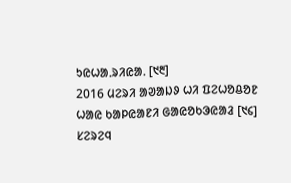ᱩᱭᱦᱟᱹᱨᱤᱭᱟᱹ [᱑᱓]
2016 ᱢᱮᱨᱤ ᱟᱣᱟᱡᱽ ᱦᱤ ᱯᱮᱦᱚᱪᱚᱱ ᱦᱟᱭ ᱠᱟᱞᱭᱟᱱᱤ ᱜᱟᱭᱚᱠᱳᱭᱟᱲ [᱑᱔]
ᱥᱮᱨᱮᱧ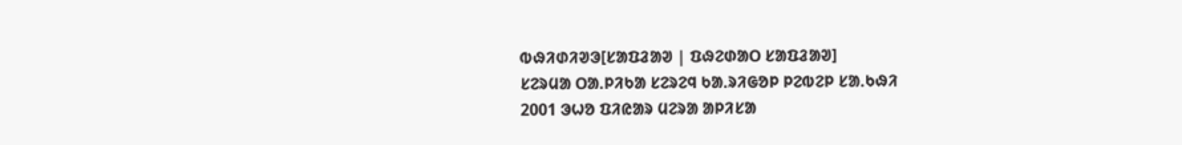ᱵᱷᱤᱰᱤᱣᱳ[ᱥᱟᱯᱲᱟᱣ | ᱯᱷᱮᱰᱟᱛ ᱥᱟᱯᱲᱟᱣ]
ᱥᱮᱨᱢᱟ ᱛᱟᱹᱞᱤᱠᱟ ᱥᱮᱨᱮᱧ ᱠᱟᱹᱨᱤᱜᱚᱞ ᱞᱮᱵᱮᱞ ᱥᱟᱹᱠᱷᱤ
2001 ᱳᱦᱚ ᱯᱤᱭᱟᱨ ᱢᱮᱨᱟ ᱟᱞᱤᱥᱟ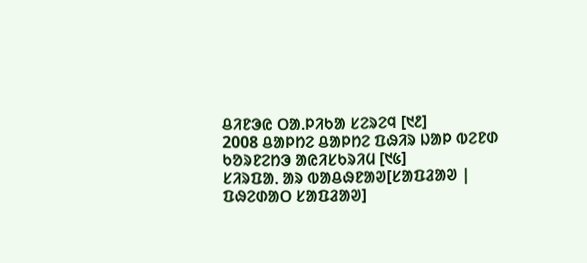ᱪᱤᱱᱳᱭ ᱛᱟᱹᱞᱤᱠᱟ ᱥᱮᱨᱮᱧ [᱑᱒]
2008 ᱪᱟᱞᱴᱮ ᱪᱟᱞᱴᱮ ᱯᱷᱤᱨ ᱡᱟᱞ ᱵᱮᱱᱰ ᱠᱚᱨᱱᱮᱴᱳ ᱟᱭᱤᱥᱠᱨᱤᱢ [᱑᱕]
ᱥᱤᱨᱯᱟᱹ ᱟᱨ ᱵᱟᱪᱷᱱᱟᱣ[ᱥᱟᱯᱲᱟᱣ | ᱯᱷᱮᱰᱟᱛ ᱥᱟᱯᱲᱟᱣ]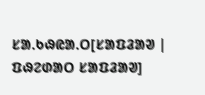ᱥᱟᱹᱠᱷᱭᱟᱹᱛ[ᱥᱟᱯᱲᱟᱣ | ᱯᱷᱮᱰᱟᱛ ᱥᱟᱯᱲᱟᱣ]